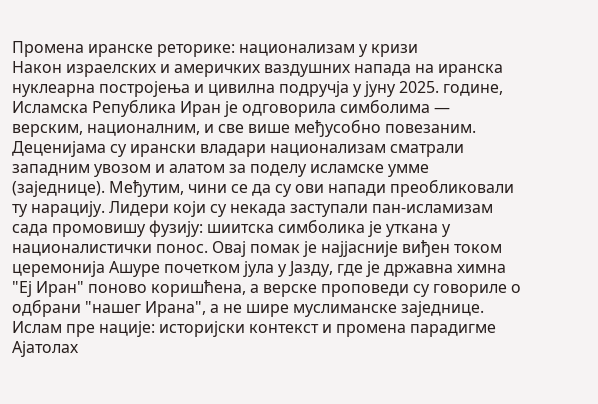Промена иранске реторике: национализам у кризи
Након израелских и америчких ваздушних напада на иранска нуклеарна постројења и цивилна подручја у јуну 2025. године, Исламска Република Иран је одговорила симболима — верским, националним, и све више међусобно повезаним. Деценијама су ирански владари национализам сматрали западним увозом и алатом за поделу исламске умме (заједнице). Међутим, чини се да су ови напади преобликовали ту нарацију. Лидери који су некада заступали пан-исламизам сада промовишу фузију: шиитска симболика је уткана у националистички понос. Овај помак је најјасније виђен током церемонија Ашуре почетком јула у Јазду, где је државна химна "Еј Иран" поново коришћена, а верске проповеди су говориле о одбрани "нашег Ирана", а не шире муслиманске заједнице.
Ислам пре нације: историјски контекст и промена парадигме
Ајатолах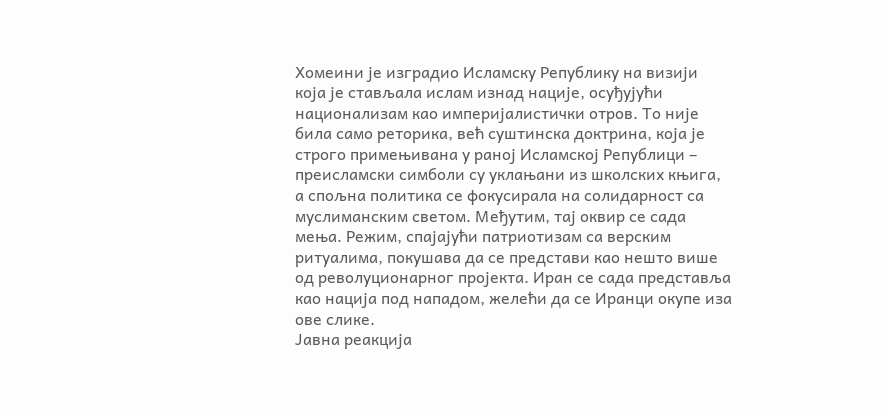Хомеини је изградио Исламску Републику на визији која је стављала ислам изнад нације, осуђујући национализам као империјалистички отров. То није била само реторика, већ суштинска доктрина, која је строго примењивана у раној Исламској Републици – преисламски симболи су уклањани из школских књига, а спољна политика се фокусирала на солидарност са муслиманским светом. Међутим, тај оквир се сада мења. Режим, спајајући патриотизам са верским ритуалима, покушава да се представи као нешто више од револуционарног пројекта. Иран се сада представља као нација под нападом, желећи да се Иранци окупе иза ове слике.
Јавна реакција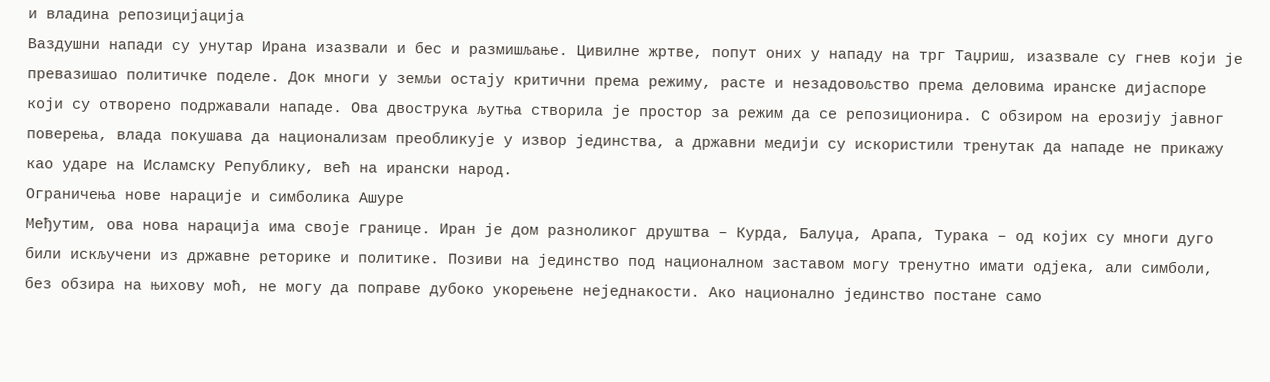и владина репозицијација
Ваздушни напади су унутар Ирана изазвали и бес и размишљање. Цивилне жртве, попут оних у нападу на трг Таџриш, изазвале су гнев који је превазишао политичке поделе. Док многи у земљи остају критични према режиму, расте и незадовољство према деловима иранске дијаспоре који су отворено подржавали нападе. Ова двострука љутња створила је простор за режим да се репозиционира. С обзиром на ерозију јавног поверења, влада покушава да национализам преобликује у извор јединства, а државни медији су искористили тренутак да нападе не прикажу као ударе на Исламску Републику, већ на ирански народ.
Ограничења нове нарације и симболика Ашуре
Међутим, ова нова нарација има своје границе. Иран је дом разноликог друштва – Курда, Балуџа, Арапа, Турака – од којих су многи дуго били искључени из државне реторике и политике. Позиви на јединство под националном заставом могу тренутно имати одјека, али симболи, без обзира на њихову моћ, не могу да поправе дубоко укорењене неједнакости. Ако национално јединство постане само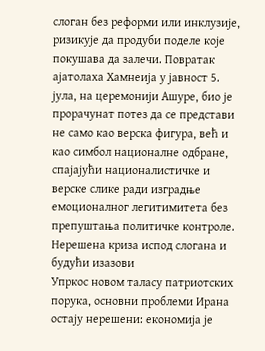слоган без реформи или инклузије, ризикује да продуби поделе које покушава да залечи. Повратак ајатолаха Хамнеија у јавност 5. јула, на церемонији Ашуре, био је прорачунат потез да се представи не само као верска фигура, већ и као симбол националне одбране, спајајући националистичке и верске слике ради изградње емоционалног легитимитета без препуштања политичке контроле.
Нерешена криза испод слогана и будући изазови
Упркос новом таласу патриотских порука, основни проблеми Ирана остају нерешени: економија је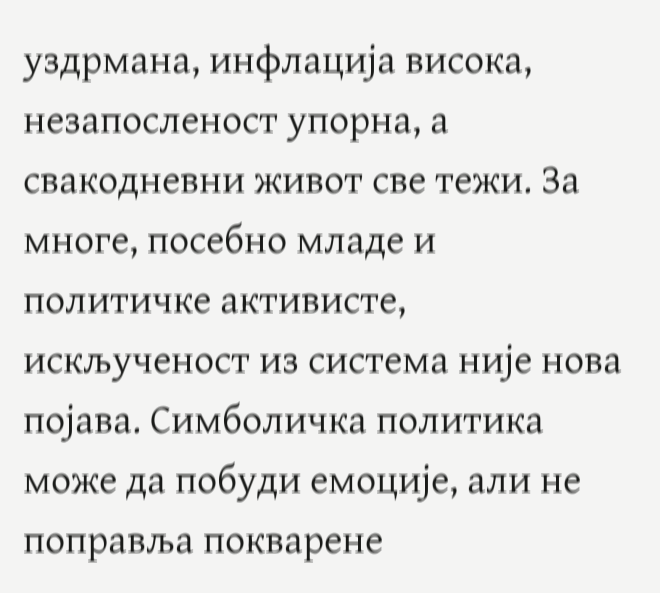уздрмана, инфлација висока, незапосленост упорна, а свакодневни живот све тежи. За многе, посебно младе и политичке активисте, искљученост из система није нова појава. Симболичка политика може да побуди емоције, али не поправља покварене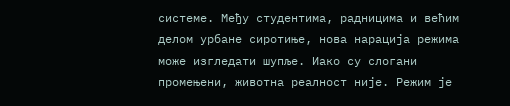системе. Међу студентима, радницима и већим делом урбане сиротиње, нова нарација режима може изгледати шупље. Иако су слогани промењени, животна реалност није. Режим је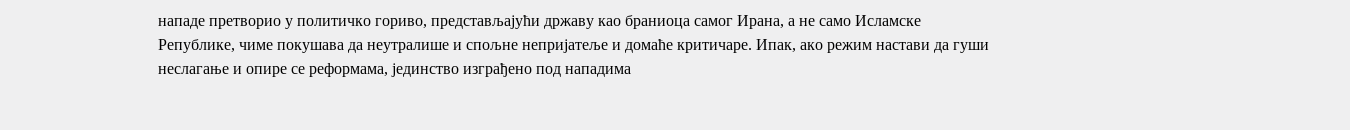нападе претворио у политичко гориво, представљајући државу као браниоца самог Ирана, а не само Исламске Републике, чиме покушава да неутралише и спољне непријатеље и домаће критичаре. Ипак, ако режим настави да гуши неслагање и опире се реформама, јединство изграђено под нападима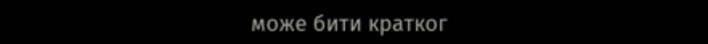може бити кратког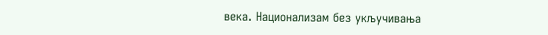века. Национализам без укључивања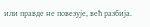или правде не повезује, већ разбија.